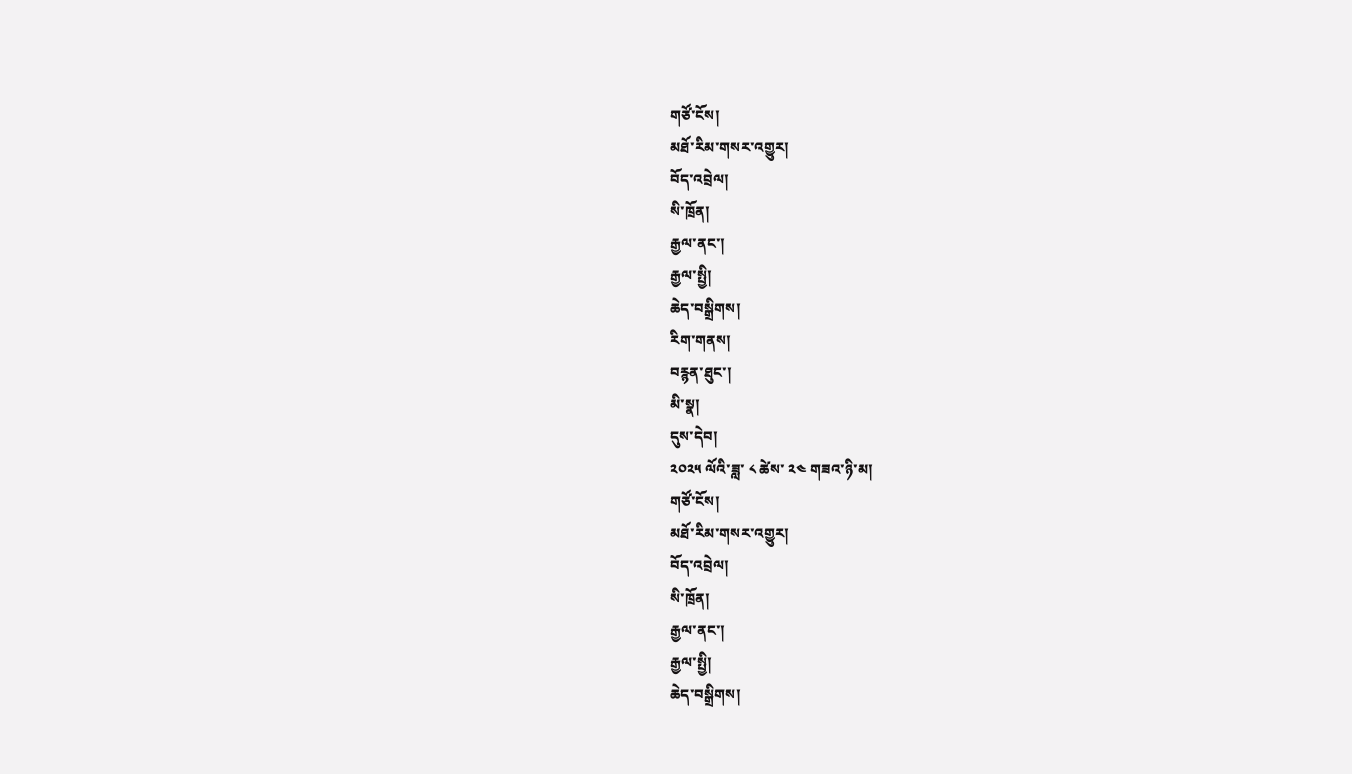གཙོ་ངོས།
མཐོ་རིམ་གསར་འགྱུར།
བོད་འབྲེལ།
སི་ཁྲོན།
རྒྱལ་ནང་།
རྒྱལ་སྤྱི།
ཆེད་བསྒྲིགས།
རིག་གནས།
བརྙན་ཐུང་།
མི་སྣ།
དུས་དེབ།
༢༠༢༥ ལོའི་ཟླ་ ༨ ཚེས་ ༢༤ གཟའ་ཉི་མ།
གཙོ་ངོས།
མཐོ་རིམ་གསར་འགྱུར།
བོད་འབྲེལ།
སི་ཁྲོན།
རྒྱལ་ནང་།
རྒྱལ་སྤྱི།
ཆེད་བསྒྲིགས།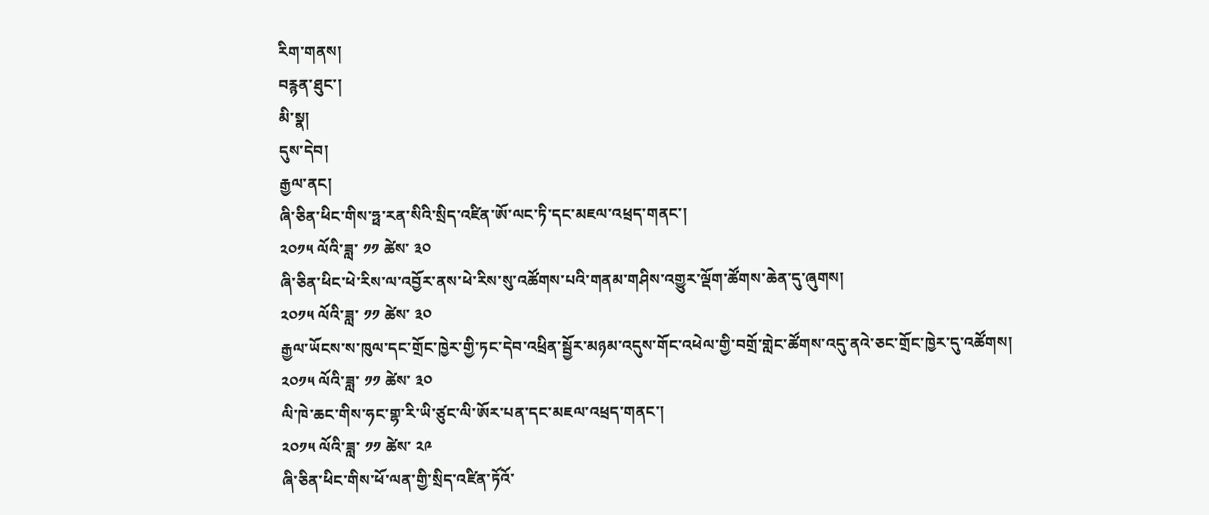རིག་གནས།
བརྙན་ཐུང་།
མི་སྣ།
དུས་དེབ།
རྒྱལ་ནང།
ཞི་ཅིན་ཕིང་གིས་ཧྥ་རན་སིའི་སྲིད་འཛིན་ཨོ་ལང་ཏི་དང་མཇལ་འཕྲད་གནང་།
༢༠༡༥ ལོའི་ཟླ་ ༡༡ ཚེས་ ༣༠
ཞི་ཅིན་ཕིང་ཕེ་རིས་ལ་འབྱོར་ནས་ཕེ་རིས་སུ་འཚོགས་པའི་གནམ་གཤིས་འགྱུར་ལྡོག་ཚོགས་ཆེན་དུ་ཞུགས།
༢༠༡༥ ལོའི་ཟླ་ ༡༡ ཚེས་ ༣༠
རྒྱལ་ཡོངས་ས་ཁུལ་དང་གྲོང་ཁྱེར་གྱི་ཏང་དེབ་འཕྲིན་སྦྱོར་མཉམ་འདུས་གོང་འཕེལ་གྱི་བགྲོ་གླེང་ཚོགས་འདུ་ནའེ་ཅང་གྲོང་ཁྱེར་དུ་འཚོགས།
༢༠༡༥ ལོའི་ཟླ་ ༡༡ ཚེས་ ༣༠
ལི་ཁེ་ཆང་གིས་ཧང་གྷ་རི་ཡི་ཙུང་ལི་ཨོར་པན་དང་མཇལ་འཕྲད་གནང་།
༢༠༡༥ ལོའི་ཟླ་ ༡༡ ཚེས་ ༢༩
ཞི་ཅིན་ཕིང་གིས་ཕོ་ལན་གྱི་སྲིད་འཛིན་ཏོའོ་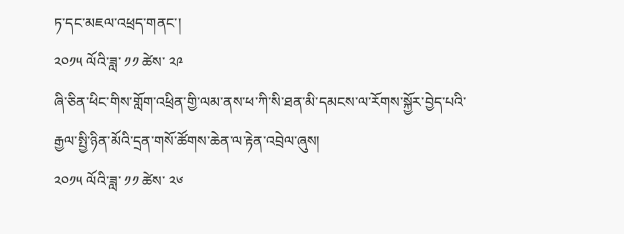ཏ་དང་མཇལ་འཕྲད་གནང་།
༢༠༡༥ ལོའི་ཟླ་ ༡༡ ཚེས་ ༢༩
ཞི་ཅིན་ཕིང་གིས་གློག་འཕྲིན་གྱི་ལམ་ནས་ཕ་ཀི་སི་ཐན་མི་དམངས་ལ་རོགས་སྐྱོར་བྱེད་པའི་རྒྱལ་སྤྱི་ཉིན་མོའི་དྲན་གསོ་ཚོགས་ཆེན་ལ་རྟེན་འབྲེལ་ཞུས།
༢༠༡༥ ལོའི་ཟླ་ ༡༡ ཚེས་ ༢༦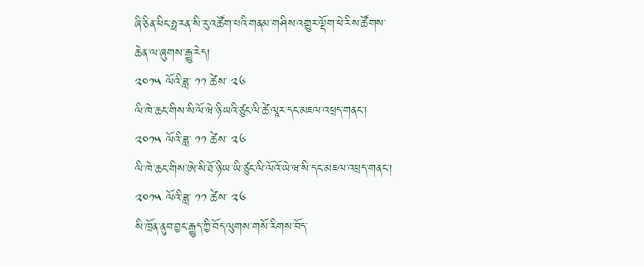ཞི་ཅིན་ཕིང་ཧྥ་རན་སི་རུ་འཚོག་པའི་གནམ་གཤིས་འགྱུར་ལྡོག་ཕེ་རིས་ཚོགས་ཆེན་ལ་ཞུགས་རྒྱུ་རེད།
༢༠༡༥ ལོའི་ཟླ་ ༡༡ ཚེས་ ༢༦
ལི་ཁེ་ཆང་གིས་སི་ལོ་ཝེ་ཉི་ཡའི་ཙུང་ལི་ཚེ་ལཱར་དང་མཇལ་འཕྲད་གནང་།
༢༠༡༥ ལོའི་ཟླ་ ༡༡ ཚེས་ ༢༦
ལི་ཁེ་ཆང་གིས་ཨེ་སི་ཐོ་ཉི་ཡ་ཡི་ཙུང་ལི་ལོའོ་ཡེ་ཝ་སི་དང་མཇལ་འཕྲད་གནང་།
༢༠༡༥ ལོའི་ཟླ་ ༡༡ ཚེས་ ༢༦
སི་ཁྲོན་ནུབ་བྱང་རྒྱུད་ཀྱི་བོད་ལུགས་གསོ་རིགས་བོད་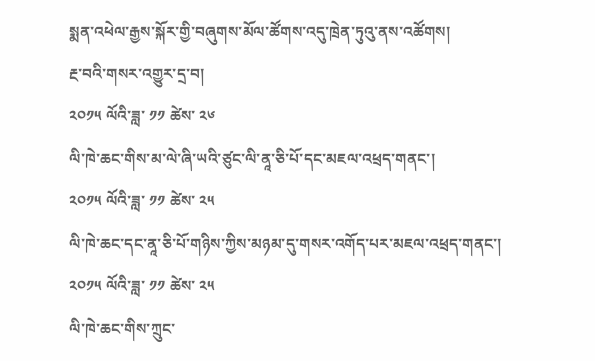སྨན་འཕེལ་རྒྱས་སྐོར་གྱི་བཞུགས་མོལ་ཚོགས་འདུ་ཁྲེན་ཏུའུ་ནས་འཚོགས།
རྔ་བའི་གསར་འགྱུར་དྲ་བ།
༢༠༡༥ ལོའི་ཟླ་ ༡༡ ཚེས་ ༢༦
ལི་ཁེ་ཆང་གིས་མ་ལེ་ཞི་ཡའི་ཙུང་ལི་ནཱ་ཅི་པོ་དང་མཇལ་འཕྲད་གནང་།
༢༠༡༥ ལོའི་ཟླ་ ༡༡ ཚེས་ ༢༥
ལི་ཁེ་ཆང་དང་ནཱ་ཅི་པོ་གཉིས་ཀྱིས་མཉམ་དུ་གསར་འགོད་པར་མཇལ་འཕྲད་གནང་།
༢༠༡༥ ལོའི་ཟླ་ ༡༡ ཚེས་ ༢༥
ལི་ཁེ་ཆང་གིས་ཀྲུང་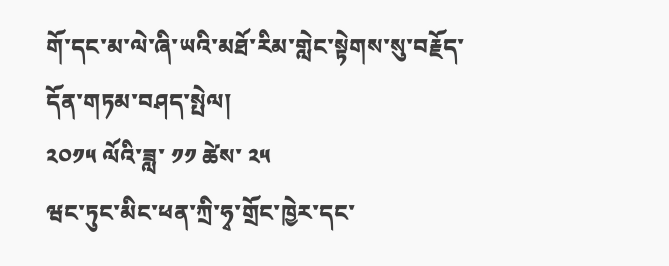གོ་དང་མ་ལེ་ཞི་ཡའི་མཐོ་རིམ་གླེང་སྟེགས་སུ་བརྗོད་དོན་གཏམ་བཤད་སྤེལ།
༢༠༡༥ ལོའི་ཟླ་ ༡༡ ཚེས་ ༢༥
ཝང་ཏུང་མིང་ཕན་ཀྲི་ཧྭ་གྲོང་ཁྱེར་དང་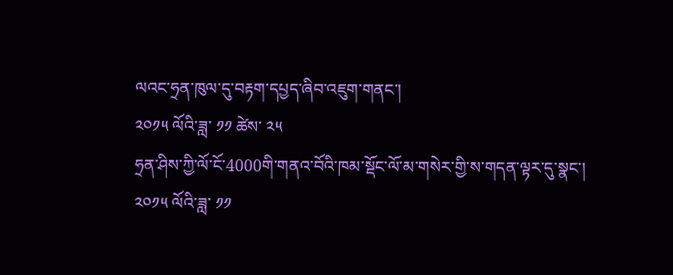ལའང་ཧྲན་ཁུལ་དུ་བརྟག་དཔྱད་ཞིབ་འཇུག་གནང་།
༢༠༡༥ ལོའི་ཟླ་ ༡༡ ཚེས་ ༢༥
ཧྲན་ཤིས་ཀྱི་ལོ་ངོ་4000གི་གནའ་བོའི་ཁམ་སྡོང་ལོ་མ་གསེར་གྱི་ས་གདན་ལྟར་དུ་སྣང་།
༢༠༡༥ ལོའི་ཟླ་ ༡༡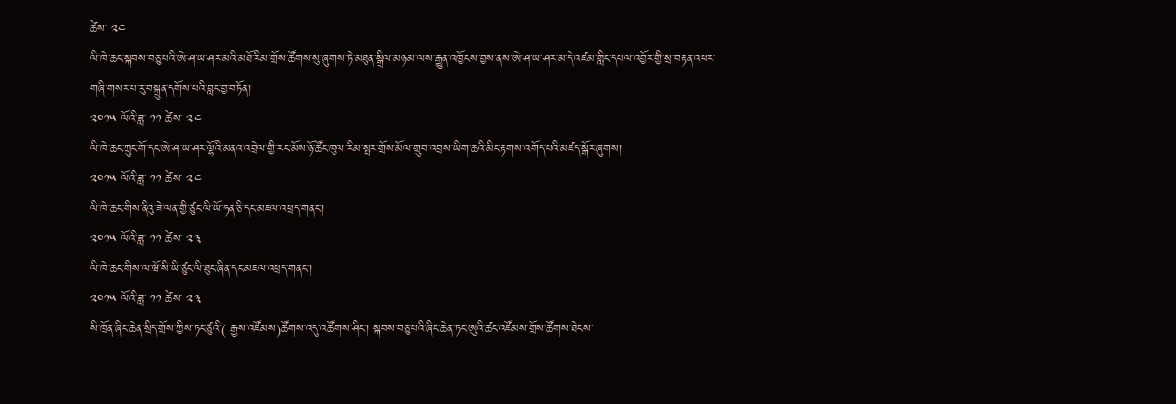ཚེས་ ༢༤
ལི་ཁེ་ཆང་སྐབས་བཅུ་པའི་ཨེ་ཤ་ཡ་ཤར་མའི་མཐོ་རིམ་གྲོས་ཚོགས་སུ་ཞུགས་ཏེ་མཐུན་སྒྲིལ་མཉམ་ལས་རྒྱུན་འཁྱོངས་བྱས་ནས་ཨེ་ཤ་ཡ་ཤར་མ་དེ་འཛམ་གླིང་དཔལ་འབྱོར་གྱི་སྲ་བརྟན་འཕར་གཞི་གསར་པ་རུ་བསྐྲུན་དགོས་པའི་བླང་བྱ་བཏོན།
༢༠༡༥ ལོའི་ཟླ་ ༡༡ ཚེས་ ༢༤
ལི་ཁེ་ཆང་ཀྲུང་གོ་དང་ཨེ་ཤ་ཡ་ཤར་ལྷོའི་མནའ་འབྲེལ་གྱི་རང་མོས་ཉོ་ཚོང་ཁུལ་རིམ་སྤར་གྲོས་མོལ་གྲུབ་འབྲས་ཡིག་ཆའི་མིང་རྟགས་འགོད་པའི་མཛད་སྒོར་ཞུགས།
༢༠༡༥ ལོའི་ཟླ་ ༡༡ ཚེས་ ༢༤
ལི་ཁེ་ཆང་གིས་ནིའུ་ཟེ་ལན་གྱི་ཙུང་ལི་ཡོ་ཧན་ཅི་དང་མཇལ་འཕྲད་གནང་།
༢༠༡༥ ལོའི་ཟླ་ ༡༡ ཚེས་ ༢༣
ལི་ཁེ་ཆང་གིས་ལ་ཝོ་སི་ཡི་ཙུང་ལི་ཐུང་ཞིན་དང་མཇལ་འཕྲད་གནང་།
༢༠༡༥ ལོའི་ཟླ་ ༡༡ ཚེས་ ༢༣
སི་ཁྲོན་ཞིང་ཆེན་སྲིད་གྲོས་ཀྱིས་ཏང་ཙུའི་( རྒྱས་འཛོམས)ཚོགས་འདུ་འཚོགས་ཤིང་། སྐབས་བཅུ་པའི་ཞིང་ཆེན་ཏང་ཨུའི་ཚང་འཛོམས་གྲོས་ཚོགས་ཐེངས་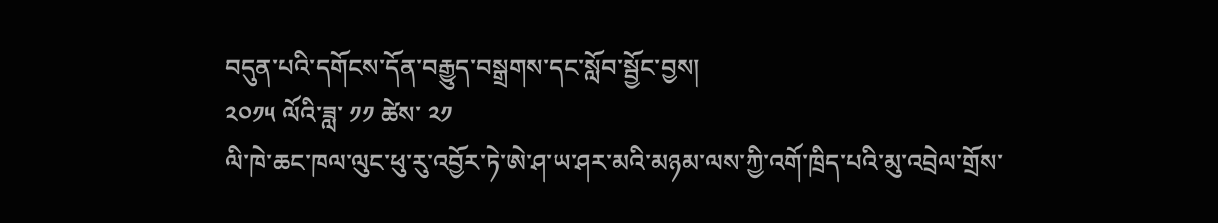བདུན་པའི་དགོངས་དོན་བརྒྱུད་བསྒྲགས་དང་སློབ་སྦྱོང་བྱས།
༢༠༡༥ ལོའི་ཟླ་ ༡༡ ཚེས་ ༢༡
ལི་ཁེ་ཆང་ཁལ་ལུང་ཕུ་རུ་འབྱོར་ཏེ་ཨེ་ཤ་ཡ་ཤར་མའི་མཉམ་ལས་ཀྱི་འགོ་ཁྲིད་པའི་མུ་འབྲེལ་གྲོས་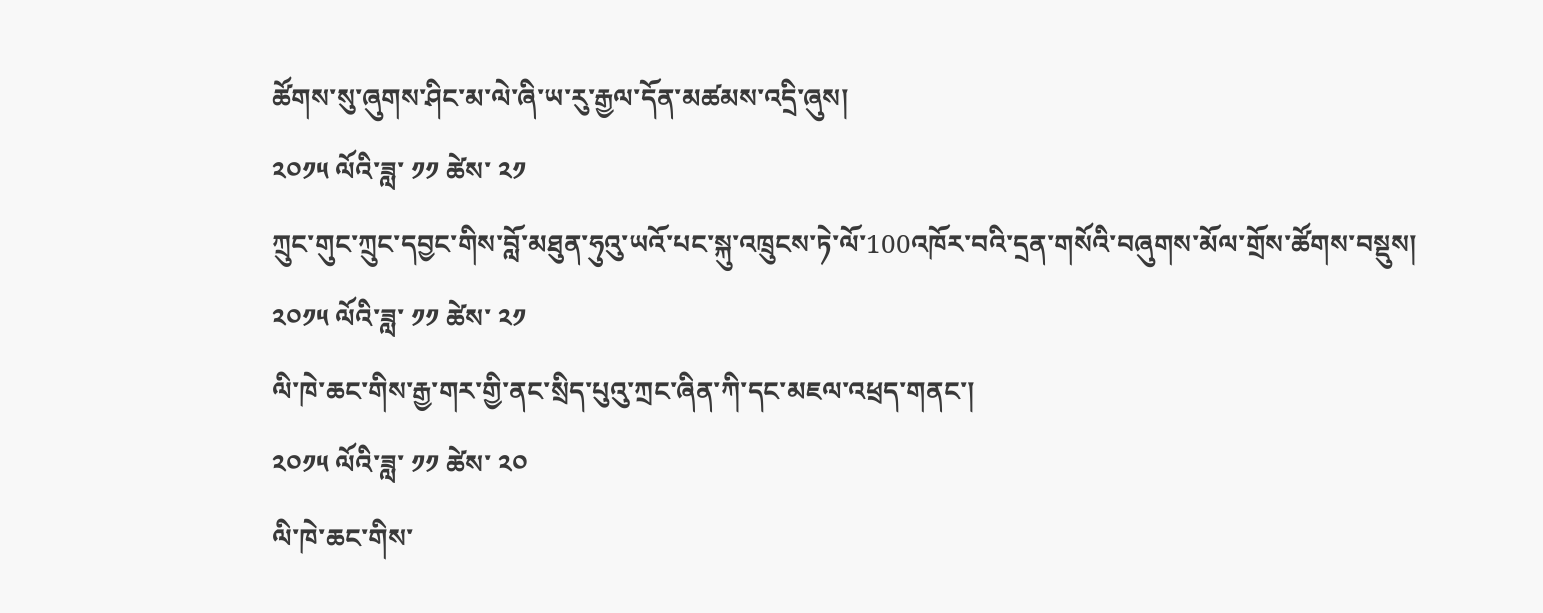ཚོགས་སུ་ཞུགས་ཤིང་མ་ལེ་ཞི་ཡ་རུ་རྒྱལ་དོན་མཚམས་འདྲི་ཞུས།
༢༠༡༥ ལོའི་ཟླ་ ༡༡ ཚེས་ ༢༡
ཀྲུང་གུང་ཀྲུང་དབྱང་གིས་བློ་མཐུན་ཧུའུ་ཡའོ་པང་སྐུ་འཁྲུངས་ཏེ་ལོ་100འཁོར་བའི་དྲན་གསོའི་བཞུགས་མོལ་གྲོས་ཚོགས་བསྡུས།
༢༠༡༥ ལོའི་ཟླ་ ༡༡ ཚེས་ ༢༡
ལི་ཁེ་ཆང་གིས་རྒྱ་གར་གྱི་ནང་སྲིད་པུའུ་ཀྲང་ཞིན་ཀི་དང་མཇལ་འཕྲད་གནང་།
༢༠༡༥ ལོའི་ཟླ་ ༡༡ ཚེས་ ༢༠
ལི་ཁེ་ཆང་གིས་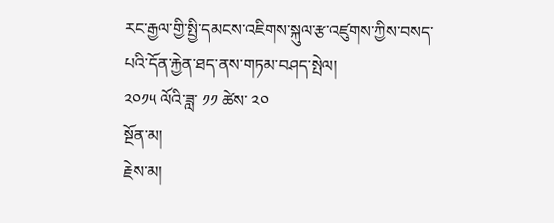རང་རྒྱལ་གྱི་སྤྱི་དམངས་འཇིགས་སྐུལ་རྩ་འཛུགས་ཀྱིས་བསད་པའི་དོན་རྐྱེན་ཐད་ནས་གཏམ་བཤད་སྤེལ།
༢༠༡༥ ལོའི་ཟླ་ ༡༡ ཚེས་ ༢༠
སྔོན་མ།
རྗེས་མ།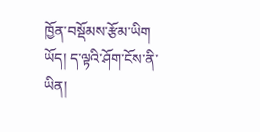ཁྱོན་བསྡོམས་རྩོམ་ཡིག
ཡོད། ད་ལྟའི་ཤོག་ངོས་ནི་
ཡིན།